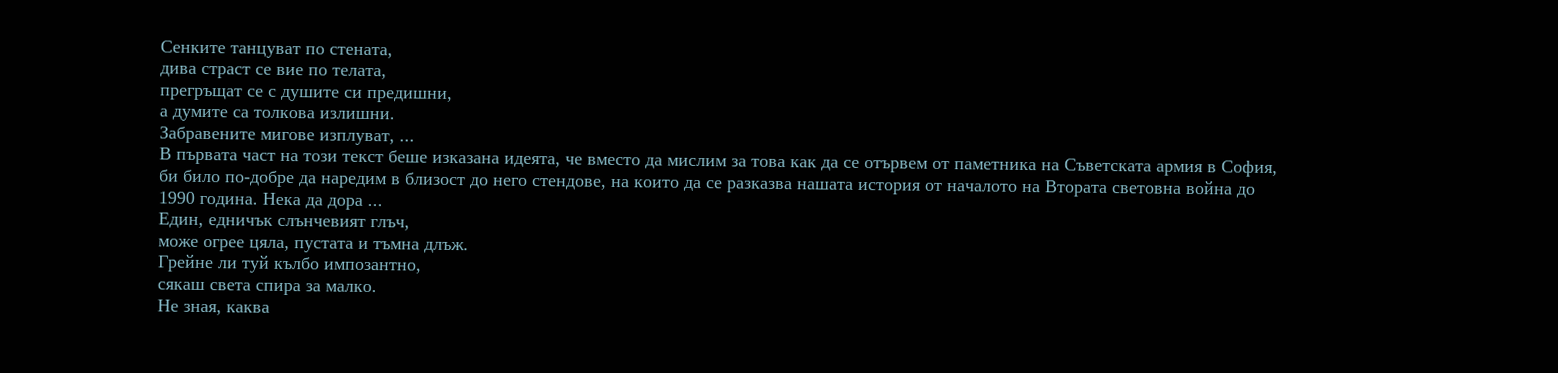Сенките танцуват по стената,
дива страст се вие по телата,
прегръщат се с душите си предишни,
а думите са толкова излишни.
Забравените мигове изплуват, ...
В първата част на този текст беше изказана идеята, че вместо да мислим за това как да се отървем от паметника на Съветската армия в София, би било по-добре да наредим в близост до него стендове, на които да се разказва нашата история от началото на Втората световна война до 1990 година. Нека да дора ...
Един, едничък слънчевият глъч,
може огрее цяла, пустата и тъмна длъж.
Грейне ли туй кълбо импозантно,
сякаш света спира за малко.
Не зная, каква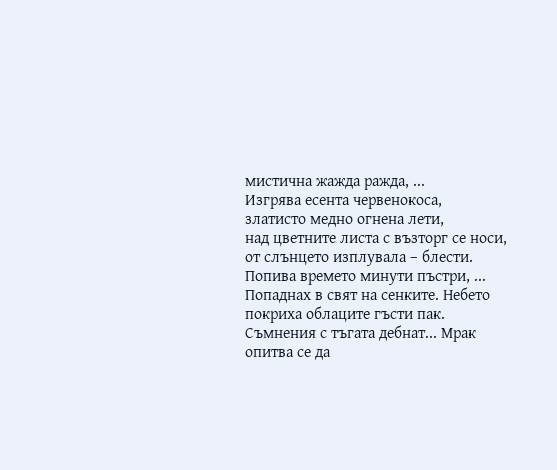мистична жажда ражда, ...
Изгрява есента червенокоса,
златисто медно огнена лети,
над цветните листа с възторг се носи,
от слънцето изплувала – блести.
Попива времето минути пъстри, ...
Попаднах в свят на сенките. Небето
покриха облаците гъсти пак.
Съмнения с тъгата дебнат... Мрак
опитва се да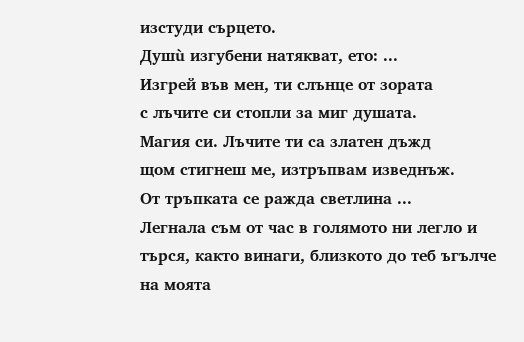изстуди сърцето.
Душù изгубени натякват, ето: ...
Изгрей във мен, ти слънце от зората
с лъчите си стопли за миг душата.
Магия си. Лъчите ти са златен дъжд
щом стигнеш ме, изтръпвам изведнъж.
От тръпката се ражда светлина ...
Легнала съм от час в голямото ни легло и търся, както винаги, близкото до теб ъгълче на моята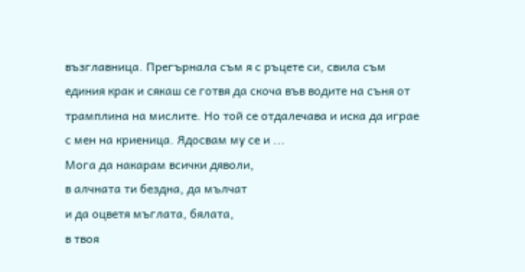възглавница. Прегърнала съм я с ръцете си, свила съм единия крак и сякаш се готвя да скоча във водите на съня от трамплина на мислите. Но той се отдалечава и иска да играе с мен на криеница. Ядосвам му се и ...
Мога да накарам всички дяволи,
в алчната ти бездна, да мълчат
и да оцветя мъглата, бялата,
в твоя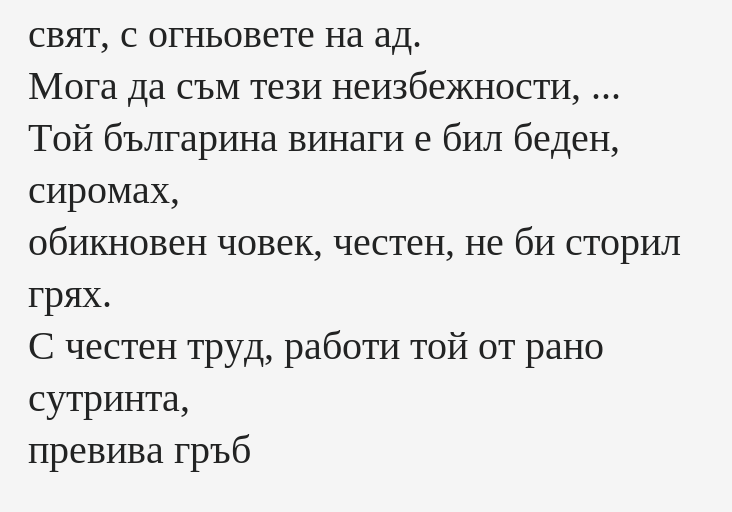свят, с огньовете на ад.
Мога да съм тези неизбежности, ...
Той българина винаги е бил беден, сиромах,
обикновен човек, честен, не би сторил грях.
С честен труд, работи той от рано сутринта,
превива гръб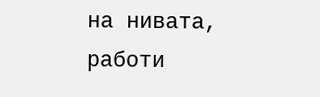на нивата, работи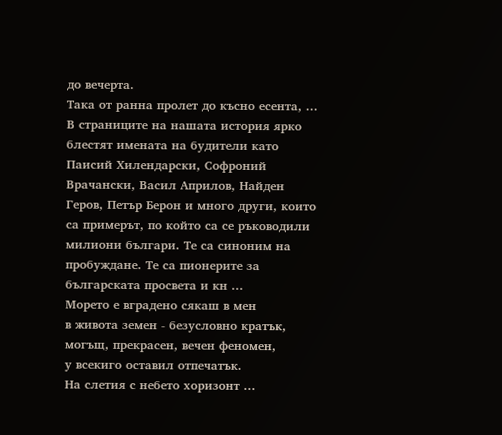до вечерта.
Така от ранна пролет до късно есента, ...
В страниците на нашата история ярко блестят имената на будители като Паисий Хилендарски, Софроний Врачански, Васил Априлов, Найден Геров, Петър Берон и много други, които са примерът, по който са се ръководили милиони българи. Те са синоним на пробуждане. Те са пионерите за българската просвета и кн ...
Морето е вградено сякаш в мен
в живота земен - безусловно кратък,
могъщ, прекрасен, вечен феномен,
у всекиго оставил отпечатък.
На слетия с небето хоризонт ...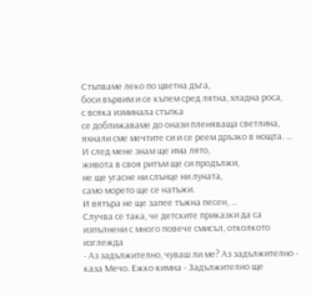Стъпваме леко по цветна дъга,
боси вървим и се къпем сред лятна, хладна роса,
с всяка изминала стъпка
се доближаваме до онази пленяваща светлина,
яхнали сме мечтите си и се реем дръзко в нощта. ...
И след мене знам ще има лято,
живота в своя ритъм ще си продължи,
не ще угасне ни слънце ни луната,
само морето ще се натъжи.
И вятъра не ще запее тъжна песен, ...
Случва се така, че детските приказки да са изпълнени с много повече смисъл, отколкото изглежда
- Аз задължително, чуваш ли ме? Аз задължително - каза Мечо. Ежко кимна - Задължително ще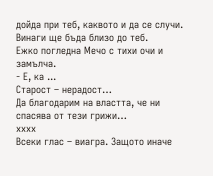дойда при теб, каквото и да се случи. Винаги ще бъда близо до теб.
Ежко погледна Мечо с тихи очи и замълча.
- Е, ка ...
Старост – нерадост…
Да благодарим на властта, че ни спасява от тези грижи…
хххх
Всеки глас – виагра. Защото иначе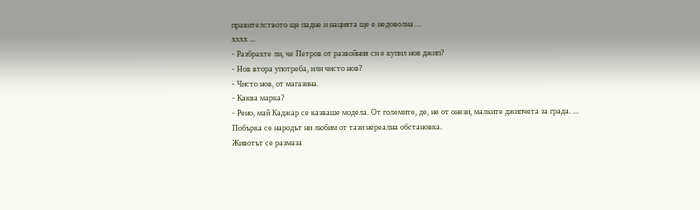правителството ще падне и нацията ще е недоволна…
хххх ...
- Разбрахте ли, че Петров от развойния си е купил нов джип?
- Нов втора употреба, или чисто нов?
- Чисто нов, от магазина.
- Каква марка?
- Рено, май Каджар се казваше модела. От големите, де, не от онези, малките джипчета за града. ...
Побърка се народът ни любим от тази нереална обстановка.
Животът се размаза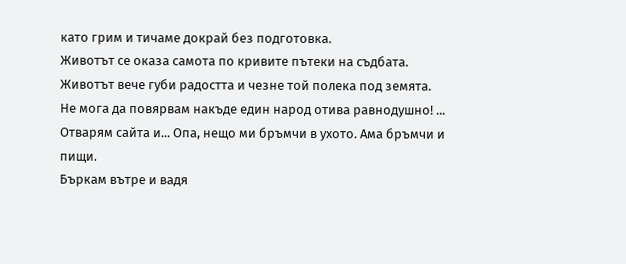като грим и тичаме докрай без подготовка.
Животът се оказа самота по кривите пътеки на съдбата.
Животът вече губи радостта и чезне той полека под земята.
Не мога да повярвам накъде един народ отива равнодушно! ...
Отварям сайта и... Опа, нещо ми бръмчи в ухото. Ама бръмчи и пищи.
Бъркам вътре и вадя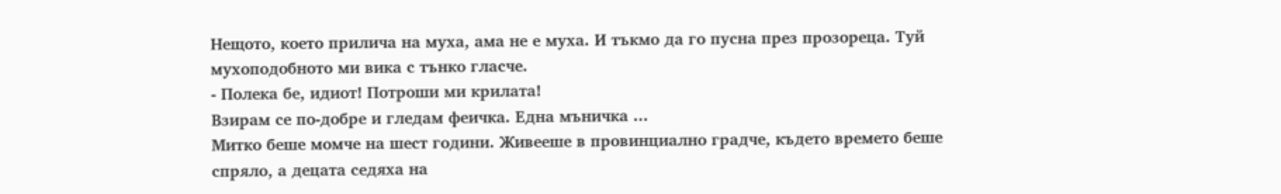Нещото, което прилича на муха, ама не е муха. И тъкмо да го пусна през прозореца. Туй мухоподобното ми вика с тънко гласче.
- Полека бе, идиот! Потроши ми крилата!
Взирам се по-добре и гледам феичка. Една мъничка ...
Митко беше момче на шест години. Живееше в провинциално градче, където времето беше спряло, а децата седяха на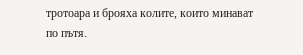тротоара и брояха колите, които минават по пътя.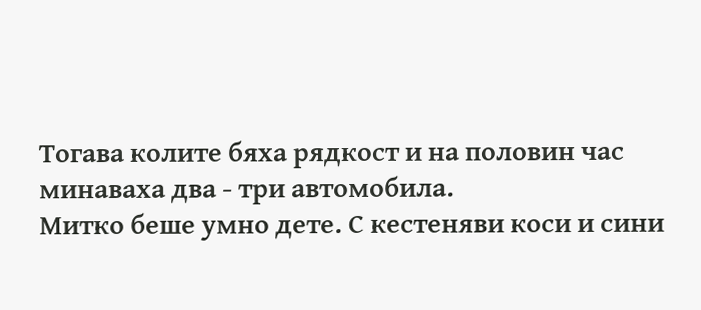Тогава колите бяха рядкост и на половин час минаваха два - три автомобила.
Митко беше умно дете. С кестеняви коси и сини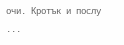очи. Кротък и послу ...